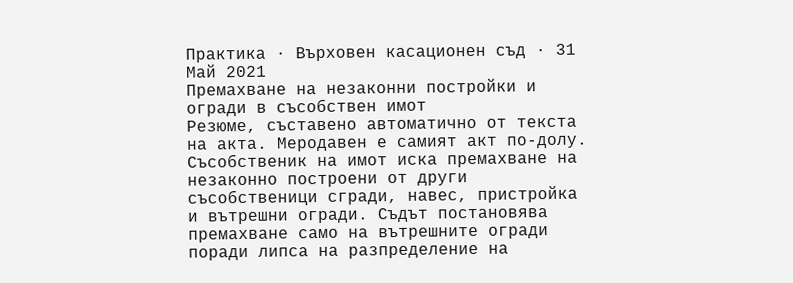Практика · Върховен касационен съд · 31 Май 2021
Премахване на незаконни постройки и огради в съсобствен имот
Резюме, съставено автоматично от текста на акта. Меродавен е самият акт по-долу.
Съсобственик на имот иска премахване на незаконно построени от други съсобственици сгради, навес, пристройка и вътрешни огради. Съдът постановява премахване само на вътрешните огради поради липса на разпределение на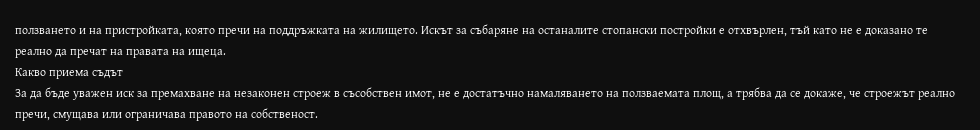ползването и на пристройката, която пречи на поддръжката на жилището. Искът за събаряне на останалите стопански постройки е отхвърлен, тъй като не е доказано те реално да пречат на правата на ищеца.
Какво приема съдът
За да бъде уважен иск за премахване на незаконен строеж в съсобствен имот, не е достатъчно намаляването на ползваемата площ, а трябва да се докаже, че строежът реално пречи, смущава или ограничава правото на собственост.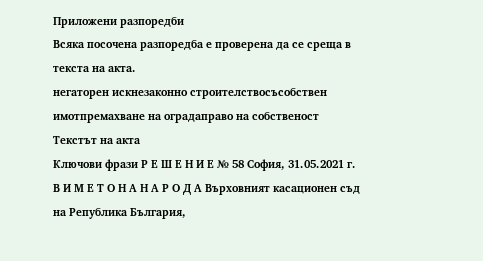Приложени разпоредби
Всяка посочена разпоредба е проверена да се среща в текста на акта.
негаторен искнезаконно строителствосъсобствен имотпремахване на оградаправо на собственост
Текстът на акта
Ключови фрази Р Е Ш Е Н И Е № 58 София, 31.05.2021 г. В И М Е Т О Н А Н А Р О Д А Върховният касационен съд на Република България,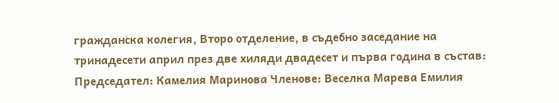гражданска колегия, Второ отделение, в съдебно заседание на тринадесети април през две хиляди двадесет и първа година в състав: Председател: Камелия Маринова Членове: Веселка Марева Емилия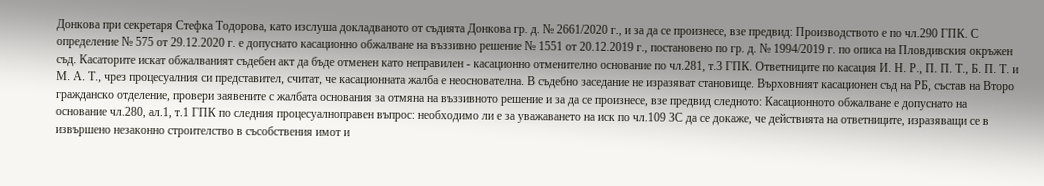Донкова при секретаря Стефка Тодорова, като изслуша докладваното от съдията Донкова гр. д. № 2661/2020 г., и за да се произнесе, взе предвид: Производството е по чл.290 ГПК. С определение № 575 от 29.12.2020 г. е допуснато касационно обжалване на въззивно решение № 1551 от 20.12.2019 г., постановено по гр. д. № 1994/2019 г. по описа на Пловдивския окръжен съд. Касаторите искат обжалваният съдебен акт да бъде отменен като неправилен - касационно отменително основание по чл.281, т.3 ГПК. Ответниците по касация И. Н. Р., П. П. Т., Б. П. Т. и М. А. Т., чрез процесуалния си представител, считат, че касационната жалба е неоснователна. В съдебно заседание не изразяват становище. Върховният касационен съд на РБ, състав на Второ гражданско отделение, провери заявените с жалбата основания за отмяна на въззивното решение и за да се произнесе, взе предвид следното: Касационното обжалване е допуснато на основание чл.280, ал.1, т.1 ГПК по следния процесуалноправен въпрос: необходимо ли е за уважаването на иск по чл.109 ЗС да се докаже, че действията на ответниците, изразяващи се в извършено незаконно строителство в съсобствения имот и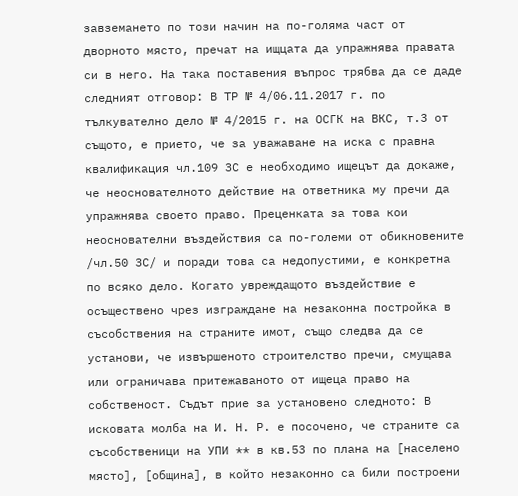завземането по този начин на по-голяма част от дворното място, пречат на ищцата да упражнява правата си в него. На така поставения въпрос трябва да се даде следният отговор: В ТР № 4/06.11.2017 г. по тълкувателно дело № 4/2015 г. на ОСГК на ВКС, т.3 от същото, е прието, че за уважаване на иска с правна квалификация чл.109 ЗС е необходимо ищецът да докаже, че неоснователното действие на ответника му пречи да упражнява своето право. Преценката за това кои неоснователни въздействия са по-големи от обикновените /чл.50 ЗС/ и поради това са недопустими, е конкретна по всяко дело. Когато увреждащото въздействие е осъществено чрез изграждане на незаконна постройка в съсобствения на страните имот, също следва да се установи, че извършеното строителство пречи, смущава или ограничава притежаваното от ищеца право на собственост. Съдът прие за установено следното: В исковата молба на И. Н. Р. е посочено, че страните са съсобственици на УПИ ** в кв.53 по плана на [населено място], [община], в който незаконно са били построени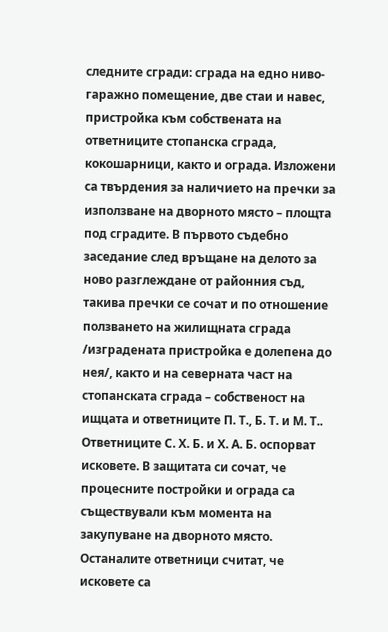следните сгради: сграда на едно ниво-гаражно помещение, две стаи и навес, пристройка към собствената на ответниците стопанска сграда, кокошарници, както и ограда. Изложени са твърдения за наличието на пречки за използване на дворното място – площта под сградите. В първото съдебно заседание след връщане на делото за ново разглеждане от районния съд, такива пречки се сочат и по отношение ползването на жилищната сграда /изградената пристройка е долепена до нея/, както и на северната част на стопанската сграда – собственост на ищцата и ответниците П. Т., Б. Т. и М. Т.. Ответниците С. Х. Б. и Х. А. Б. оспорват исковете. В защитата си сочат, че процесните постройки и ограда са съществували към момента на закупуване на дворното място. Останалите ответници считат, че исковете са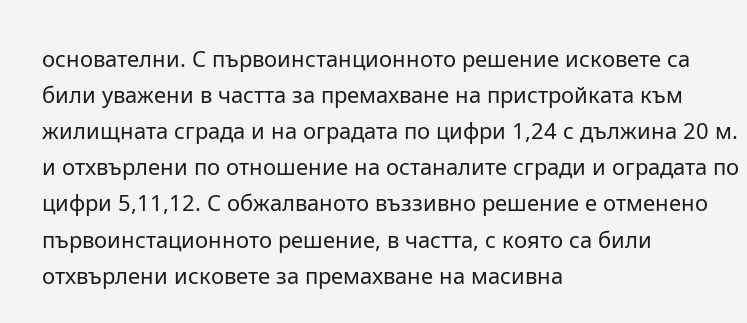основателни. С първоинстанционното решение исковете са били уважени в частта за премахване на пристройката към жилищната сграда и на оградата по цифри 1,24 с дължина 20 м. и отхвърлени по отношение на останалите сгради и оградата по цифри 5,11,12. С обжалваното въззивно решение е отменено първоинстационното решение, в частта, с която са били отхвърлени исковете за премахване на масивна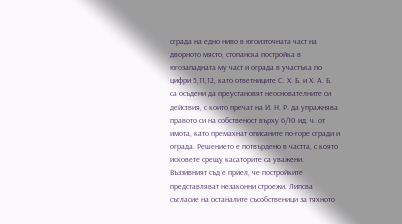сграда на едно ниво в югоизточната част на дворното място, стопанска постройка в югозападната му част и ограда в участъка по цифри 5,11,12, като ответниците С. Х. Б. и Х. А. Б. са осъдени да преустановят неоснователните си действия, с които пречат на И. Н. Р. да упражнява правото си на собственост върху 6/10 ид. ч. от имота, като премахнат описаните по-горе сгради и ограда. Решението е потвърдено в частта, с която исковете срещу касаторите са уважени. Въззивният съд е приел, че постройките представляват незаконни строежи. Липсва съгласие на останалите съсобственици за тяхното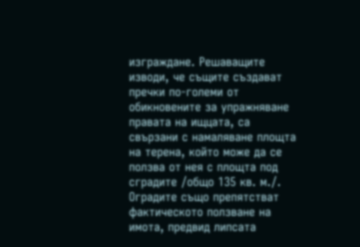изграждане. Решаващите изводи, че същите създават пречки по-големи от обикновените за упражняване правата на ищцата, са свързани с намаляване площта на терена, който може да се ползва от нея с площта под сградите /общо 135 кв. м./. Оградите също препятстват фактическото ползване на имота, предвид липсата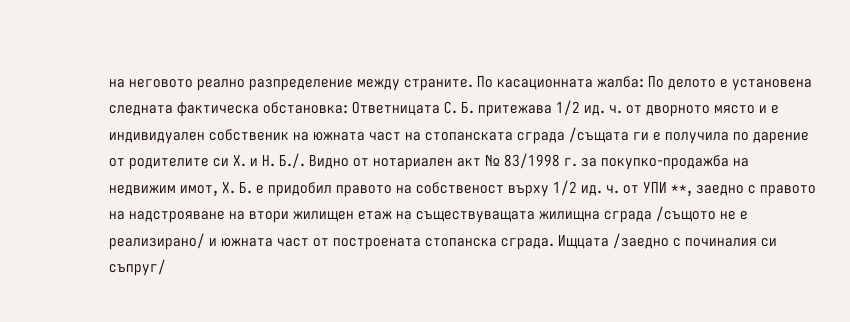на неговото реално разпределение между страните. По касационната жалба: По делото е установена следната фактическа обстановка: Ответницата С. Б. притежава 1/2 ид. ч. от дворното място и е индивидуален собственик на южната част на стопанската сграда /същата ги е получила по дарение от родителите си Х. и Н. Б./. Видно от нотариален акт № 83/1998 г. за покупко-продажба на недвижим имот, Х. Б. е придобил правото на собственост върху 1/2 ид. ч. от УПИ **, заедно с правото на надстрояване на втори жилищен етаж на съществуващата жилищна сграда /същото не е реализирано/ и южната част от построената стопанска сграда. Ищцата /заедно с починалия си съпруг/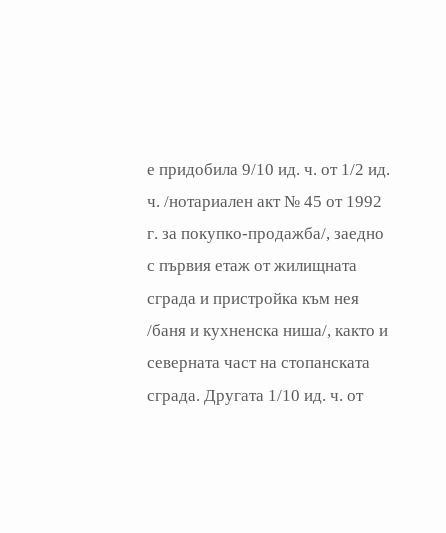е придобила 9/10 ид. ч. от 1/2 ид. ч. /нотариален акт № 45 от 1992 г. за покупко-продажба/, заедно с първия етаж от жилищната сграда и пристройка към нея /баня и кухненска ниша/, както и северната част на стопанската сграда. Другата 1/10 ид. ч. от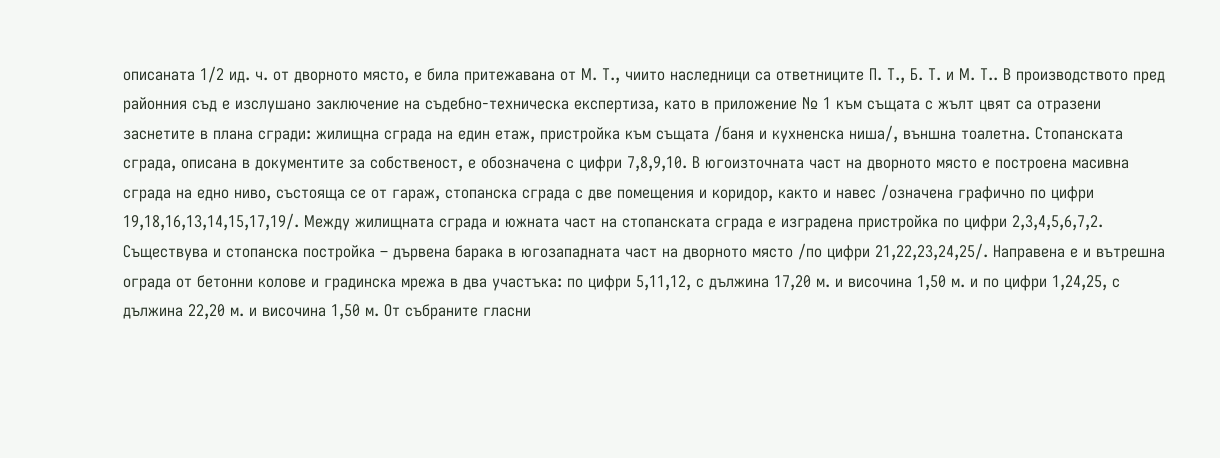описаната 1/2 ид. ч. от дворното място, е била притежавана от М. Т., чиито наследници са ответниците П. Т., Б. Т. и М. Т.. В производството пред районния съд е изслушано заключение на съдебно-техническа експертиза, като в приложение № 1 към същата с жълт цвят са отразени заснетите в плана сгради: жилищна сграда на един етаж, пристройка към същата /баня и кухненска ниша/, външна тоалетна. Стопанската сграда, описана в документите за собственост, е обозначена с цифри 7,8,9,10. В югоизточната част на дворното място е построена масивна сграда на едно ниво, състояща се от гараж, стопанска сграда с две помещения и коридор, както и навес /означена графично по цифри 19,18,16,13,14,15,17,19/. Между жилищната сграда и южната част на стопанската сграда е изградена пристройка по цифри 2,3,4,5,6,7,2. Съществува и стопанска постройка – дървена барака в югозападната част на дворното място /по цифри 21,22,23,24,25/. Направена е и вътрешна ограда от бетонни колове и градинска мрежа в два участъка: по цифри 5,11,12, с дължина 17,20 м. и височина 1,50 м. и по цифри 1,24,25, с дължина 22,20 м. и височина 1,50 м. От събраните гласни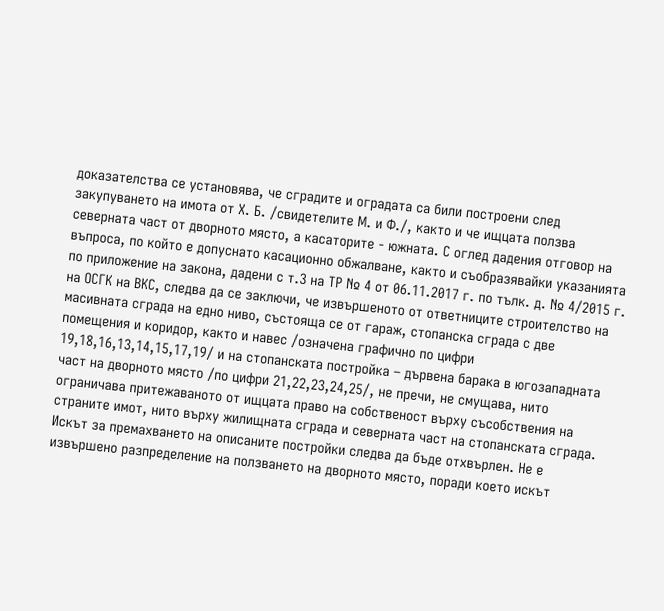доказателства се установява, че сградите и оградата са били построени след закупуването на имота от Х. Б. /свидетелите М. и Ф./, както и че ищцата ползва северната част от дворното място, а касаторите - южната. С оглед дадения отговор на въпроса, по който е допуснато касационно обжалване, както и съобразявайки указанията по приложение на закона, дадени с т.3 на ТР № 4 от 06.11.2017 г. по тълк. д. № 4/2015 г. на ОСГК на ВКС, следва да се заключи, че извършеното от ответниците строителство на масивната сграда на едно ниво, състояща се от гараж, стопанска сграда с две помещения и коридор, както и навес /означена графично по цифри 19,18,16,13,14,15,17,19/ и на стопанската постройка – дървена барака в югозападната част на дворното място /по цифри 21,22,23,24,25/, не пречи, не смущава, нито ограничава притежаваното от ищцата право на собственост върху съсобствения на страните имот, нито върху жилищната сграда и северната част на стопанската сграда. Искът за премахването на описаните постройки следва да бъде отхвърлен. Не е извършено разпределение на ползването на дворното място, поради което искът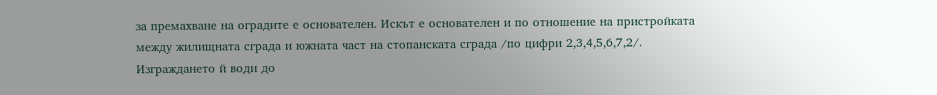за премахване на оградите е основателен. Искът е основателен и по отношение на пристройката между жилищната сграда и южната част на стопанската сграда /по цифри 2,3,4,5,6,7,2/. Изграждането й води до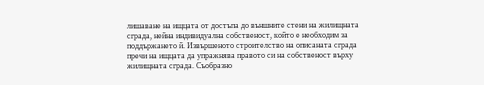лишаване на ищцата от достъпа до външните стени на жилищната сграда, нейна индивидуална собственост, който е необходим за поддържането й. Извършеното строителство на описаната сграда пречи на ищцата да упражнява правото си на собственост върху жилищната сграда. Съобразно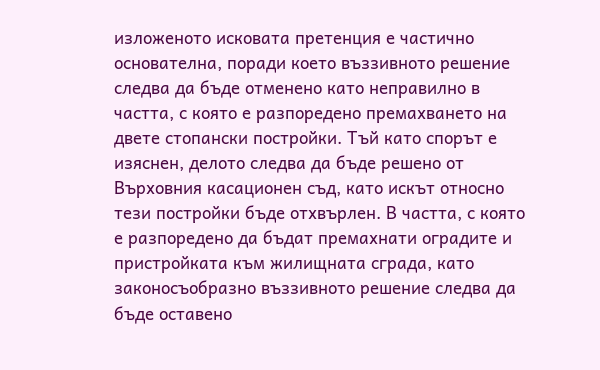изложеното исковата претенция е частично основателна, поради което въззивното решение следва да бъде отменено като неправилно в частта, с която е разпоредено премахването на двете стопански постройки. Тъй като спорът е изяснен, делото следва да бъде решено от Върховния касационен съд, като искът относно тези постройки бъде отхвърлен. В частта, с която е разпоредено да бъдат премахнати оградите и пристройката към жилищната сграда, като законосъобразно въззивното решение следва да бъде оставено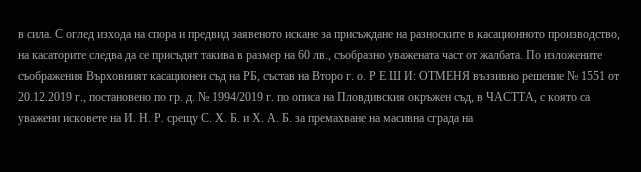в сила. С оглед изхода на спора и предвид заявеното искане за присъждане на разноските в касационното производство, на касаторите следва да се присъдят такива в размер на 60 лв., съобразно уважената част от жалбата. По изложените съображения Върховният касационен съд на РБ, състав на Второ г. о. Р Е Ш И: ОТМЕНЯ въззивно решение № 1551 от 20.12.2019 г., постановено по гр. д. № 1994/2019 г. по описа на Пловдивския окръжен съд, в ЧАСТТА, с която са уважени исковете на И. Н. Р. срещу С. Х. Б. и Х. А. Б. за премахване на масивна сграда на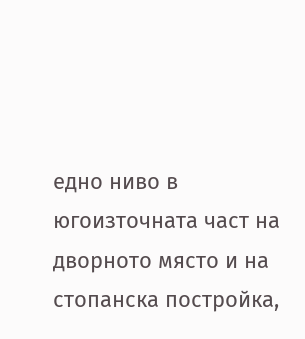едно ниво в югоизточната част на дворното място и на стопанска постройка,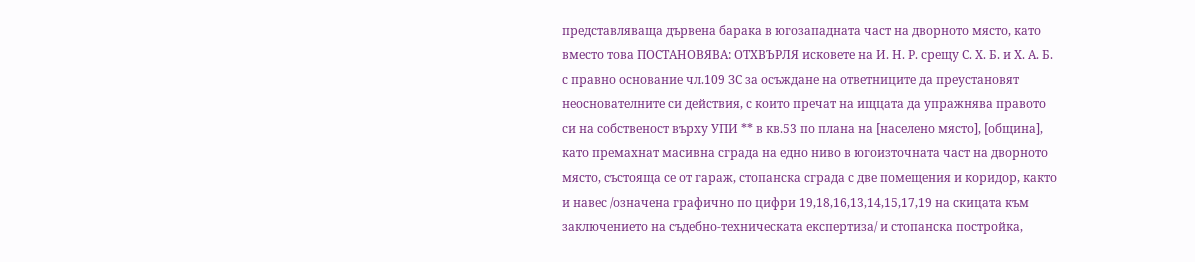представляваща дървена барака в югозападната част на дворното място, като вместо това ПОСТАНОВЯВА: ОТХВЪРЛЯ исковете на И. Н. Р. срещу С. Х. Б. и Х. А. Б. с правно основание чл.109 ЗС за осъждане на ответниците да преустановят неоснователните си действия, с които пречат на ищцата да упражнява правото си на собственост върху УПИ ** в кв.53 по плана на [населено място], [община], като премахнат масивна сграда на едно ниво в югоизточната част на дворното място, състояща се от гараж, стопанска сграда с две помещения и коридор, както и навес /означена графично по цифри 19,18,16,13,14,15,17,19 на скицата към заключението на съдебно-техническата експертиза/ и стопанска постройка,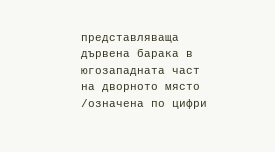представляваща дървена барака в югозападната част на дворното място /означена по цифри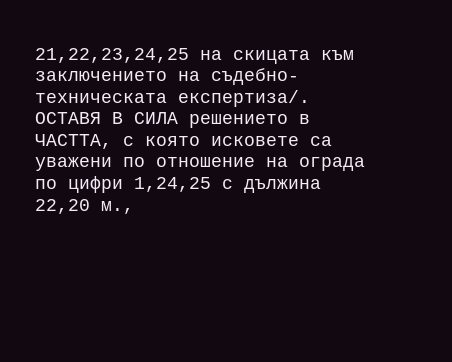21,22,23,24,25 на скицата към заключението на съдебно-техническата експертиза/. ОСТАВЯ В СИЛА решението в ЧАСТТА, с която исковете са уважени по отношение на ограда по цифри 1,24,25 с дължина 22,20 м.,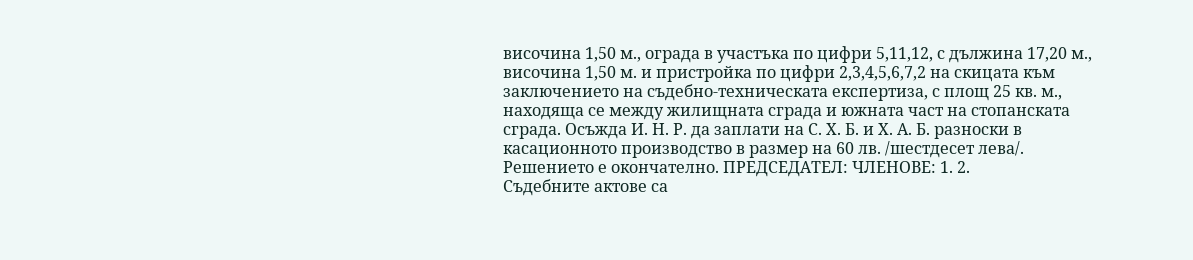височина 1,50 м., ограда в участъка по цифри 5,11,12, с дължина 17,20 м., височина 1,50 м. и пристройка по цифри 2,3,4,5,6,7,2 на скицата към заключението на съдебно-техническата експертиза, с площ 25 кв. м., находяща се между жилищната сграда и южната част на стопанската сграда. Осъжда И. Н. Р. да заплати на С. Х. Б. и Х. А. Б. разноски в касационното производство в размер на 60 лв. /шестдесет лева/. Решението е окончателно. ПРЕДСЕДАТЕЛ: ЧЛЕНОВЕ: 1. 2.
Съдебните актове са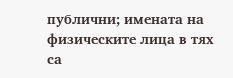публични; имената на физическите лица в тях са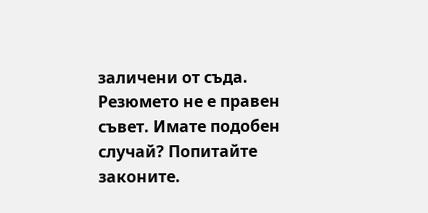заличени от съда. Резюмето не е правен съвет. Имате подобен случай? Попитайте законите.